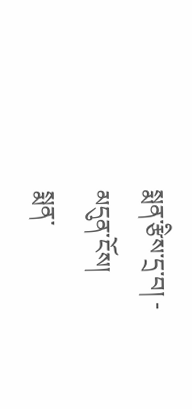སྨན་རྩིས་དྲ་བ། - མདུན་ངོས།
སྨན་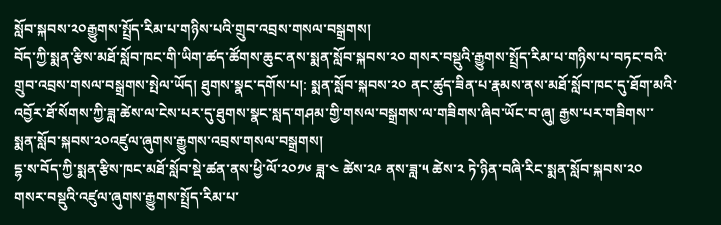སློབ་སྐབས་༢༠རྒྱུགས་སྤྲོད་རིམ་པ་གཉིས་པའི་གྲུབ་འབྲས་གསལ་བསྒྲགས།
བོད་ཀྱི་སྨན་རྩིས་མཐོ་སློབ་ཁང་གི་ཡིག་ཚད་ཚོགས་ཆུང་ནས་སྨན་སློབ་སྐབས་༢༠ གསར་བསྡུའི་རྒྱུགས་སྤྲོད་རིམ་པ་གཉིས་པ་བཏང་བའི་གྲུབ་འབྲས་གསལ་བསྒྲགས་སྤེལ་ཡོད། ཐུགས་སྣང་དགོས་པ།: སྨན་སློབ་སྐབས་༢༠ ནང་ཚུད་ཟིན་པ་རྣམས་ནས་མཐོ་སློབ་ཁང་དུ་ཐོག་མའི་འབྱོར་ཐོ་སོགས་ཀྱི་ཟླ་ཚེས་ལ་ངེས་པར་དུ་ཐུགས་སྣང་སླད་གཤམ་གྱི་གསལ་བསྒྲགས་ལ་གཟིགས་ཞིབ་ཡོང་བ་ཞུ། རྒྱས་པར་གཟིགས་་
སྨན་སློབ་སྐབས་༢༠འཛུལ་ཞུགས་རྒྱུགས་འབྲས་གསལ་བསྒྲགས།
དྷ་ས་བོད་ཀྱི་སྨན་རྩིས་ཁང་མཐོ་སློབ་སྡེ་ཚན་ནས་ཕྱི་ལོ་༢༠༡༦ ཟླ་༤ ཚེས་༢༩ ནས་ཟླ་༥ ཚེས་༢ ཏེ་ཉིན་བཞི་རིང་སྨན་སློབ་སྐབས་༢༠ གསར་བསྡུའི་འཛུལ་ཞུགས་རྒྱུགས་སྤྲོད་རིམ་པ་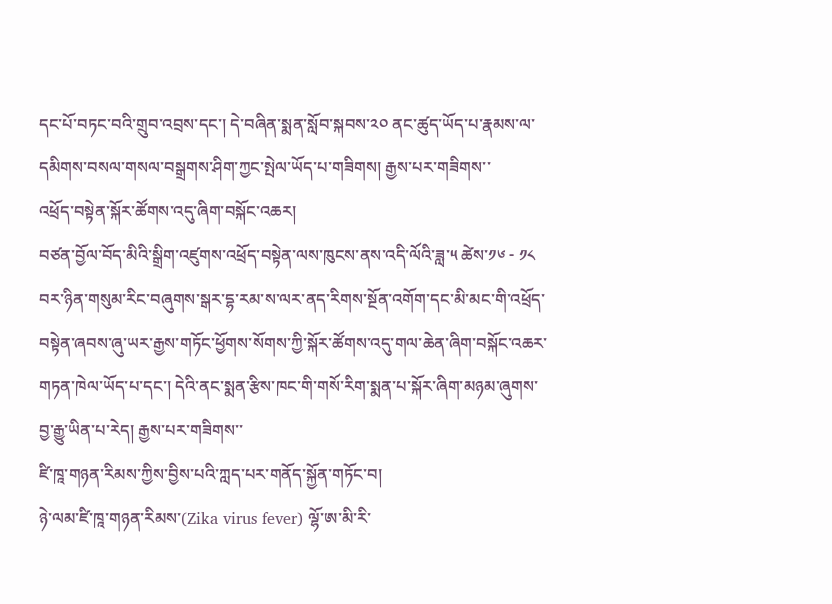དང་པོ་བཏང་བའི་གྲུབ་འབྲས་དང་། དེ་བཞིན་སྨན་སློབ་སྐབས་༢༠ ནང་ཚུད་ཡོད་པ་རྣམས་ལ་དམིགས་བསལ་གསལ་བསྒྲགས་ཤིག་ཀྱང་སྤེལ་ཡོད་པ་གཟིགས། རྒྱས་པར་གཟིགས་་
འཕྲོད་བསྟེན་སྐོར་ཚོགས་འདུ་ཞིག་བསྐོང་འཆར།
བཙན་བྱོལ་བོད་མིའི་སྒྲིག་འཛུགས་འཕྲོད་བསྟེན་ལས་ཁུངས་ནས་འདི་ལོའི་ཟླ་༥ ཚེས་༡༦ - ༡༨ བར་ཉིན་གསུམ་རིང་བཞུགས་སྒར་དྷ་རམ་ས་ལར་ནད་རིགས་སྔོན་འགོག་དང་མི་མང་གི་འཕྲོད་བསྟེན་ཞབས་ཞུ་ཡར་རྒྱས་གཏོང་ཕྱོགས་སོགས་ཀྱི་སྐོར་ཚོགས་འདུ་གལ་ཆེན་ཞིག་བསྐོང་འཆར་གཏན་ཁེལ་ཡོད་པ་དང་། དེའི་ནང་སྨན་རྩིས་ཁང་གི་གསོ་རིག་སྨན་པ་སྐོར་ཞིག་མཉམ་ཞུགས་བྱ་རྒྱུ་ཡིན་པ་རེད། རྒྱས་པར་གཟིགས་་
ཛི་ཁཱ་གཉན་རིམས་ཀྱིས་བྱིས་པའི་ཀླད་པར་གནོད་སྐྱོན་གཏོང་བ།
ཉེ་ལམ་ཛི་ཁཱ་གཉན་རིམས་(Zika virus fever) ལྷོ་ཨ་མི་རི་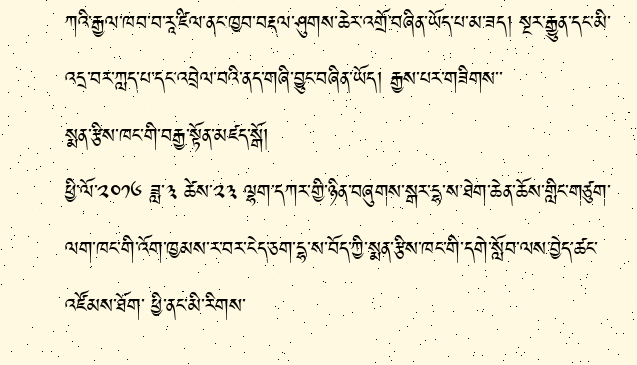ཀའི་རྒྱལ་ཁབ་བ་རཱ་ཛིལ་ནང་ཁྱབ་བརྡལ་ཤུགས་ཆེར་འགྲོ་བཞིན་ཡོད་པ་མ་ཟད། སྔར་རྒྱུན་དང་མི་འདྲ་བར་ཀླད་པ་དང་འབྲེལ་བའི་ནད་གཞི་བྱུང་བཞིན་ཡོད། རྒྱས་པར་གཟིགས་་
སྨན་རྩིས་ཁང་གི་བརྒྱ་སྟོན་མཛད་སྒོ།
ཕྱི་ལོ་༢༠༡༦ ཟླ་༣ ཚེས་༢༣ ལྷག་དཀར་གྱི་ཉིན་བཞུགས་སྒར་དྷ་ས་ཐེག་ཆེན་ཆོས་གླིང་གཙུག་ལག་ཁང་གི་འོག་ཁྱམས་ར་བར་ངེད་ཅག་དྷ་ས་བོད་ཀྱི་སྨན་རྩིས་ཁང་གི་དགེ་སློབ་ལས་བྱེད་ཚང་འཛོམས་ཐོག་ ཕྱི་ནང་མི་རིགས་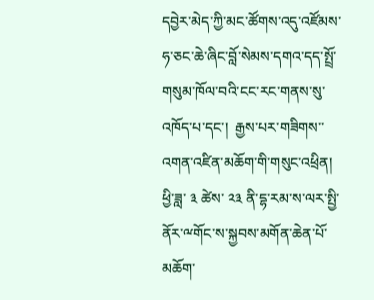དབྱེར་མེད་ཀྱི་མང་ཚོགས་འདུ་འཛོམས་ཧ་ཅང་ཆེ་ཞིང་བློ་སེམས་དགའ་དད་སྤྲོ་གསུམ་ཁོལ་བའི་ངང་རང་གནས་སུ་འཁོད་པ་དང་།  རྒྱས་པར་གཟིགས་་
འགན་འཛིན་མཆོག་གི་གསུང་འཕྲིན།
ཕྱི་ཟླ་ ༣ ཚེས་ ༢༣ ནི་དྷ་རམ་ས་ལར་སྤྱི་ནོར་ྋགོང་ས་སྐྱབས་མགོན་ཆེན་པོ་མཆོག་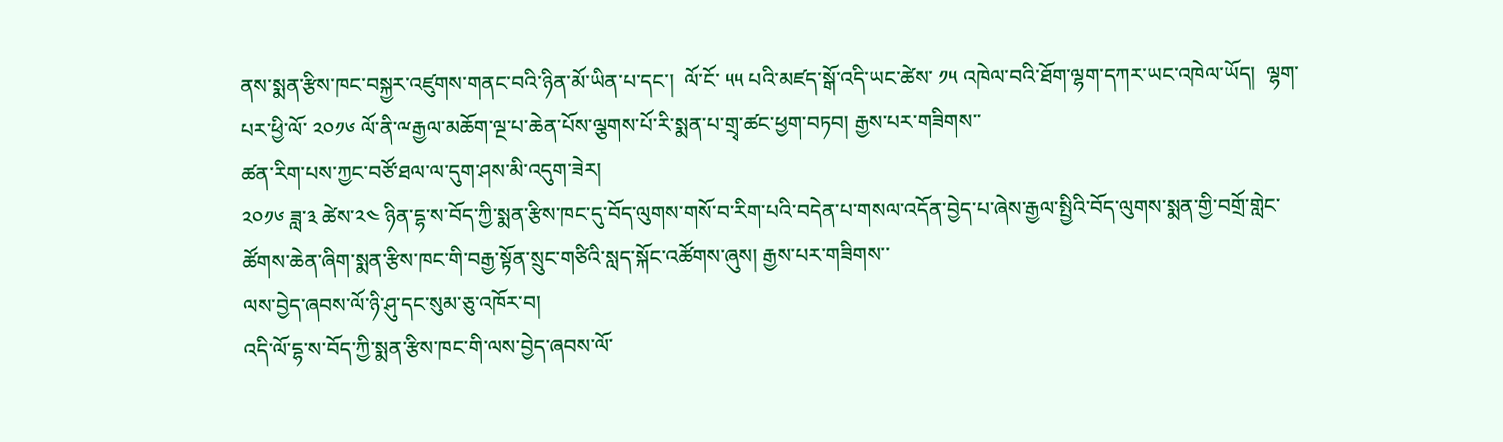ནས་སྨན་རྩིས་ཁང་བསྐྱར་འཛུགས་གནང་བའི་ཉིན་མོ་ཡིན་པ་དང་།  ལོ་ངོ་ ༥༥ པའི་མཛད་སྒོ་འདི་ཡང་ཚེས་ ༡༥ འཁེལ་བའི་ཐོག་ལྷག་དཀར་ཡང་འཁེལ་ཡོད།  ལྷག་པར་ཕྱི་ལོ་ ༢༠༡༦ ལོ་ནི་ྋརྒྱལ་མཆོག་ལྔ་པ་ཆེན་པོས་ལྕགས་པོ་རི་སྨན་པ་གྲྭ་ཚང་ཕྱག་བཏབ། རྒྱས་པར་གཟིགས་་
ཚན་རིག་པས་ཀྱང་བཙོ་ཐལ་ལ་དུག་ཤས་མི་འདུག་ཟེར།
༢༠༡༦ ཟླ་༣ ཚེས་༢༤ ཉིན་དྷ་ས་བོད་ཀྱི་སྨན་རྩིས་ཁང་དུ་བོད་ལུགས་གསོ་བ་རིག་པའི་བདེན་པ་གསལ་འདོན་བྱེད་པ་ཞེས་རྒྱལ་སྤྱིའི་བོད་ལུགས་སྨན་གྱི་བགྲོ་གླེང་ཚོགས་ཆེན་ཞིག་སྨན་རྩིས་ཁང་གི་བརྒྱ་སྟོན་སྲུང་གཙིའི་སླད་སྐོང་འཚོགས་ཞུས། རྒྱས་པར་གཟིགས་་
ལས་བྱེད་ཞབས་ལོ་ཉི་ཤུ་དང་སུམ་ཅུ་འཁོར་བ།
འདི་ལོ་དྷ་ས་བོད་ཀྱི་སྨན་རྩིས་ཁང་གི་ལས་བྱེད་ཞབས་ལོ་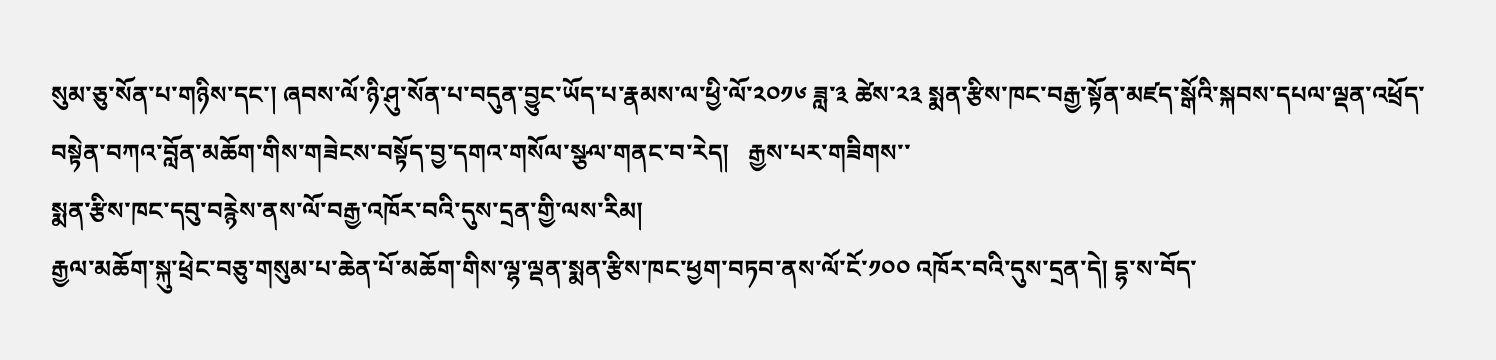སུམ་ཅུ་སོན་པ་གཉིས་དང་། ཞབས་ལོ་ཉི་ཤུ་སོན་པ་བདུན་བྱུང་ཡོད་པ་རྣམས་ལ་ཕྱི་ལོ་༢༠༡༦ ཟླ་༣ ཚེས་༢༣ སྨན་རྩིས་ཁང་བརྒྱ་སྟོན་མཛད་སྒོའི་སྐབས་དཔལ་ལྡན་འཕྲོད་བསྟེན་བཀའ་བློན་མཆོག་གིས་གཟེངས་བསྟོད་བྱ་དགའ་གསོལ་སྩལ་གནང་བ་རེད།   རྒྱས་པར་གཟིགས་་
སྨན་རྩིས་ཁང་དབུ་བརྙེས་ནས་ལོ་བརྒྱ་འཁོར་བའི་དུས་དྲན་གྱི་ལས་རིམ།
རྒྱལ་མཆོག་སྐུ་ཕྲེང་བཅུ་གསུམ་པ་ཆེན་པོ་མཆོག་གིས་ལྷ་ལྡན་སྨན་རྩིས་ཁང་ཕྱག་བཏབ་ནས་ལོ་ངོ་༡༠༠ འཁོར་བའི་དུས་དྲན་དེ། དྷ་ས་བོད་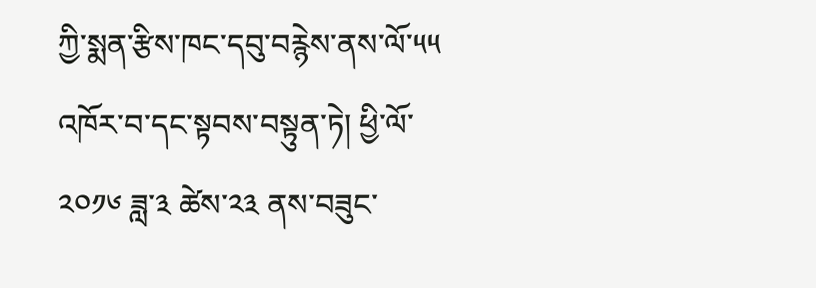ཀྱི་སྨན་རྩིས་ཁང་དབུ་བརྙེས་ནས་ལོ་༥༥ འཁོར་བ་དང་སྟབས་བསྟུན་ཏེ། ཕྱི་ལོ་༢༠༡༦ ཟླ་༣ ཚེས་༢༣ ནས་བཟུང་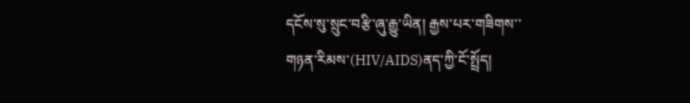དངོས་སུ་སྲུང་བརྩི་ཞུ་རྒྱུ་ཡིན། རྒྱས་པར་གཟིགས་་
གཉན་རིམས་(HIV/AIDS)ནད་ཀྱི་ངོ་སྤྲོད།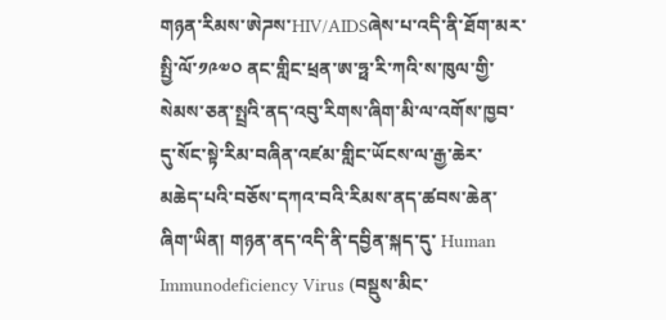གཉན་རིམས་ཨེཌས་HIV/AIDSཞེས་པ་འདི་ནི་ཐོག་མར་སྤྱི་ལོ་༡༩༧༠ ནང་གླིང་ཕྲན་ཨ་ཧྥ་རི་ཀའི་ས་ཁུལ་གྱི་སེམས་ཅན་སྤྲའི་ནད་འབུ་རིགས་ཞིག་མི་ལ་འགོས་ཁྱབ་དུ་སོང་སྟེ་རིམ་བཞིན་འཛམ་གླིང་ཡོངས་ལ་རྒྱ་ཆེར་མཆེད་པའི་བཅོས་དཀའ་བའི་རིམས་ནད་ཚབས་ཆེན་ཞིག་ཡིན། གཉན་ནད་འདི་ནི་དབྱིན་སྐད་དུ་ Human Immunodeficiency Virus (བསྡུས་མིང་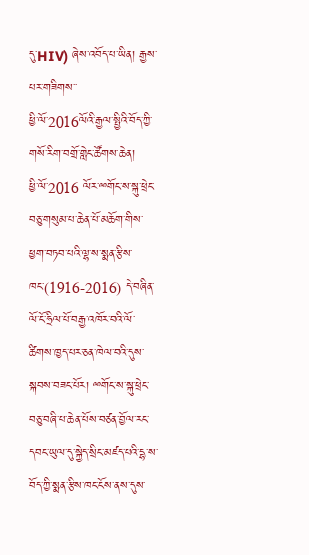དུ་HIV) ཞེས་འབོད་པ་ཡིན། རྒྱས་པར་གཟིགས་་
ཕྱི་ལོ་2016ལོའི་རྒྱལ་སྤྱིའི་བོད་ཀྱི་གསོ་རིག་བགྲོ་གླེང་ཚོགས་ཆེན།
ཕྱི་ལོ་2016 ལོར་ྋགོང་ས་སྐུ་ཕྲེང་བཅུ་གསུམ་པ་ཆེན་པོ་མཆོག་གིས་ཕྱག་བཏབ་པའི་ལྷ་ས་སྨན་རྩིས་ཁང་(1916-2016) དེ་བཞིན་ལོ་ངོ་ཧྲིལ་པོ་བརྒྱ་འཁོར་བའི་ལོ་ཚིགས་ཁྱད་པར་ཅན་ཁེལ་བའི་དུས་སྐབས་བཟང་པོར། ྋགོང་ས་སྐུ་ཕྲེང་བཅུ་བཞི་པ་ཆེན་པོས་བཙན་བྱོལ་རང་དབང་ཡུལ་དུ་སྐྱེད་སྲིང་མཛད་པའི་དྷ་ས་བོད་ཀྱི་སྨན་རྩིས་ཁང་ངོས་ནས་དུས་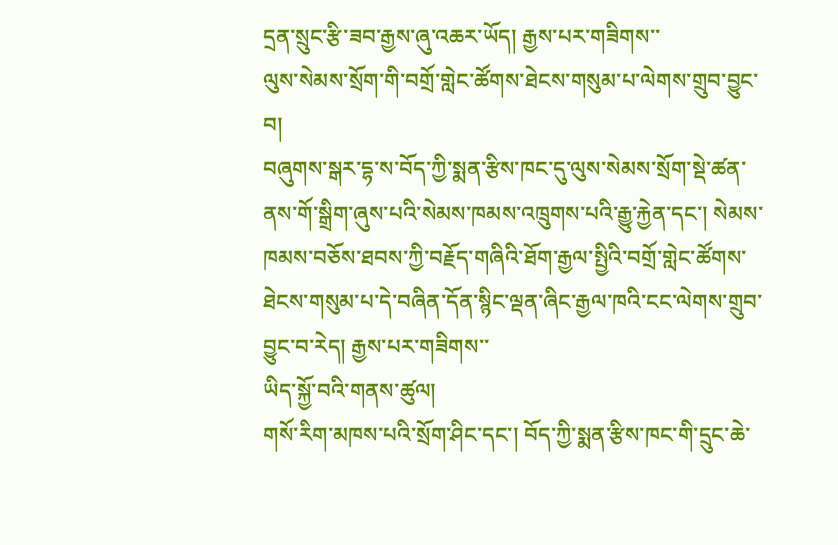དྲན་སྲུང་རྩི་ཟབ་རྒྱས་ཞུ་འཆར་ཡོད། རྒྱས་པར་གཟིགས་་
ལུས་སེམས་སྲོག་གི་བགྲོ་གླེང་ཚོགས་ཐེངས་གསུམ་པ་ལེགས་གྲུབ་བྱུང་བ།
བཞུགས་སྒར་དྷ་ས་བོད་ཀྱི་སྨན་རྩིས་ཁང་དུ་ལུས་སེམས་སྲོག་སྡེ་ཚན་ནས་གོ་སྒྲིག་ཞུས་པའི་སེམས་ཁམས་འཁྲུགས་པའི་རྒྱུ་རྐྱེན་དང་། སེམས་ཁམས་བཅོས་ཐབས་ཀྱི་བརྗོད་གཞིའི་ཐོག་རྒྱལ་སྤྱིའི་བགྲོ་གླེང་ཚོགས་ཐེངས་གསུམ་པ་དེ་བཞིན་དོན་སྙིང་ལྡན་ཞིང་རྒྱལ་ཁའི་ངང་ལེགས་གྲུབ་བྱུང་བ་རེད། རྒྱས་པར་གཟིགས་་
ཡིད་སྐྱོ་བའི་གནས་ཚུལ།
གསོ་རིག་མཁས་པའི་སྲོག་ཤིང་དང་། བོད་ཀྱི་སྨན་རྩིས་ཁང་གི་དྲུང་ཆེ་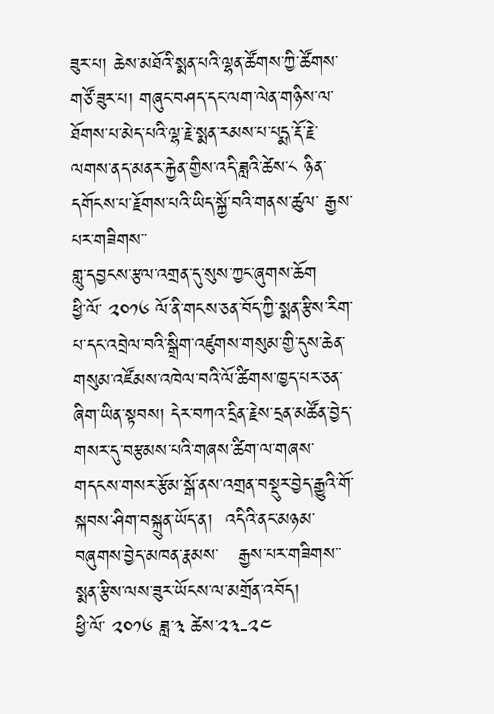ཟུར་པ། ཆེས་མཐོའི་སྨན་པའི་ལྷན་ཚོགས་ཀྱི་ཚོགས་གཙོ་ཟུར་པ། གཞུང་བཤད་དང་ལག་ལེན་གཉིས་ལ་ཐོགས་པ་མེད་པའི་ལྷ་རྗེ་སྨན་རམས་པ་པདྨ་རྡོ་རྗེ་ལགས་ནད་མནར་རྐྱེན་གྱིས་འདི་ཟླའི་ཚེས་༨ ཉིན་དགོངས་པ་རྗོགས་པའི་ཡིད་སྐྱོ་བའི་གནས་ཚུལ་ རྒྱས་པར་གཟིགས་་
གླུ་དབྱངས་རྩལ་འགྲན་དུ་སུས་ཀྱང་ཞུགས་ཆོག
ཕྱི་ལོ་ ༢༠༡༦ ལོ་ནི་གངས་ཅན་བོད་ཀྱི་སྨན་རྩིས་རིག་པ་དང་འབྲེལ་བའི་སྒྲིག་འཛུགས་གསུམ་གྱི་དུས་ཆེན་གསུམ་འཛོམས་འཁེལ་བའི་ལོ་ཚིགས་ཁྱད་པར་ཅན་ཞིག་ཡིན་སྟབས། དེར་བཀའ་དྲིན་རྗེས་དྲན་མཚོན་བྱེད་གསར་དུ་བརྩམས་པའི་གཞས་ཚིག་ལ་གཞས་གདངས་གསར་རྩོམ་སྒོ་ནས་འགྲན་བསྡུར་བྱེད་རྒྱུའི་གོ་སྐབས་ཤིག་བསྐྲུན་ཡོད་ན།  འདིའི་ནང་མཉམ་བཞུགས་བྱེད་མཁན་རྣམས་   རྒྱས་པར་གཟིགས་་
སྨན་རྩིས་ལས་ཟུར་ཡོངས་ལ་མགྲོན་འབོད།
ཕྱི་ལོ་ ༢༠༡༦ ཟླ་༣ ཚེས་༢༣-༢༤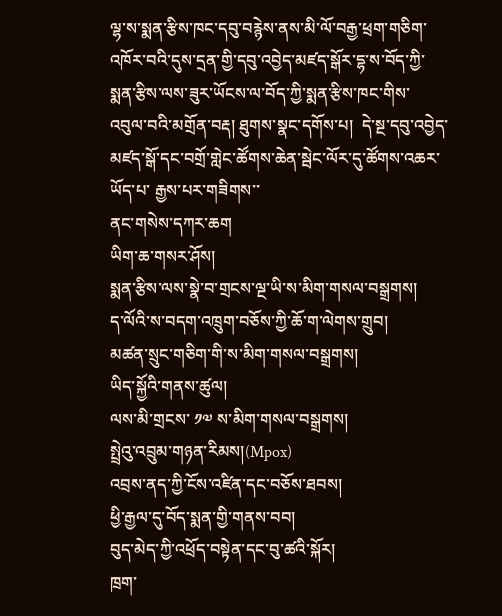ལྷ་ས་སྨན་རྩིས་ཁང་དབུ་བརྙེས་ནས་མི་ལོ་བརྒྱ་ཕྲག་གཅིག་འཁོར་བའི་དུས་དྲན་གྱི་དབུ་འབྱེད་མཛད་སྒོར་དྷ་ས་བོད་ཀྱི་སྨན་རྩིས་ལས་ཟུར་ཡོངས་ལ་བོད་ཀྱི་སྨན་རྩིས་ཁང་གིས་འབུལ་བའི་མགྲོན་བརྡ། ཐུགས་སྣང་དགོས་པ།  དེ་སྔ་དབུ་འབྱེད་མཛད་སྒོ་དང་བགྲོ་གླེང་ཚོགས་ཆེན་སྦེང་ལོར་དུ་ཚོགས་འཆར་ཡོད་པ་ རྒྱས་པར་གཟིགས་་
ནང་གསེས་དཀར་ཆག
ཡིག་ཆ་གསར་ཤོས།
སྨན་རྩིས་ལས་སྣེ་བ་གྲངས་ལྔ་ཡི་ས་མིག་གསལ་བསྒྲགས།
ད་ལོའི་ས་བདག་འཁྲུག་བཅོས་ཀྱི་ཆོ་ག་ལེགས་གྲུབ།
མཚན་སྲུང་གཅིག་གི་ས་མིག་གསལ་བསྒྲགས།
ཡིད་སྐྱོའི་གནས་ཚུལ།
ལས་མི་གྲངས་ ༡༧ ས་མིག་གསལ་བསྒྲགས།
སྤྲེའུ་འབྲུམ་གཉན་རིམས།(Mpox)
འབྲས་ནད་ཀྱི་ངོས་འཛིན་དང་བཅོས་ཐབས།
ཕྱི་རྒྱལ་དུ་བོད་སྨན་གྱི་གནས་བབ།
བུད་མེད་ཀྱི་འཕྲོད་བསྟེན་དང་བུ་ཚའི་སྐོར།
ཁྲག་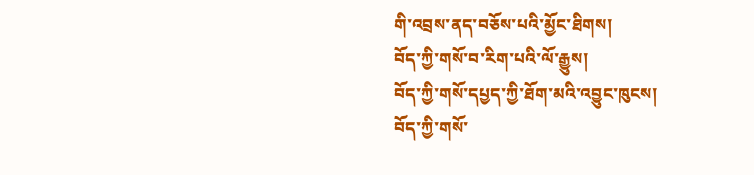གི་འབྲས་ནད་བཅོས་པའི་མྱོང་ཐིགས།
བོད་ཀྱི་གསོ་བ་རིག་པའི་ལོ་རྒྱུས།
བོད་ཀྱི་གསོ་དཔྱད་ཀྱི་ཐོག་མའི་འབྱུང་ཁུངས།
བོད་ཀྱི་གསོ་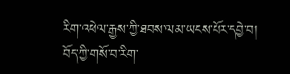རིག་འཕེལ་རྒྱས་ཀྱི་ཐབས་ལམ་ཡངས་པོར་དབྱེ་བ།
བོད་ཀྱི་གསོ་བ་རིག་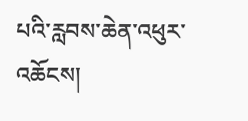པའི་རླབས་ཆེན་འཕུར་འཆོངས།